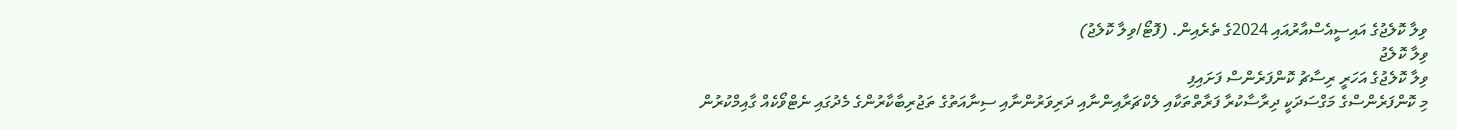ވިލާ ކޮލެޖުގެ އައިސީއެސްއާރުއައި 2024ގެ ތެރެއިން. (ފޮޓޯ/ވިލާ ކޮލެޖު)
ވިލާ ކޮލެޖު
ވިލާ ކޮލެޖުގެ އަހަރީ ރިސާޗު ކޮންފަރެންސް ފަށައިފި
މި ކޮންފަރެންސްގެ މަގްސަދަކީ ދިރާސާކުރާ ފަރާތްތަކާއި ލެކްޗަރާއިންނާއި ދަރިވަރުންނާއި ސިނާއަތުގެ ތަޖުރިބާކާރުންގެ މެދުގައި ނެޓްވޯކެއް ގާއިމްކުރުން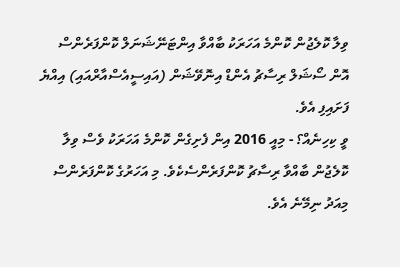ވިލާ ކޮލެޖުން ކޮންމެ އަހަރަކު ބާއްވާ އިންޓަނޭޝަނަލް ކޮންފަރެންސް އޮން ސޯޝަލް ރިސާޗު އެންޑް އިނޮވޭޝަން (އައިސީއެސްއާރްއައި) އިއްޔެ ފަށައިފި އެވެ.
ވީ ކިހިނެއް؟ - މިއީ 2016 އިން ފެށިގެން ކޮންމެ އަހަރަކު ވެސް ވިލާ ކޮލެޖުން ބާއްވާ ރިސާޗު ކޮންފަރެންސެކެވެ. މި އަހަރުގެ ކޮންފަރެންސް މިއަދު ނިމޭނެ އެވެ.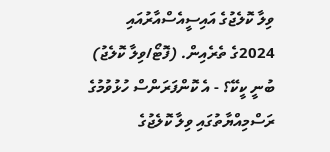ވިލާ ކޮލެޖުގެ އައިސީއެސްއާރުއައި 2024ގެ ތެރެއިން. (ފޮޓޯ/ވިލާ ކޮލެޖު)
ބުނީ ކީކޭ؟ - އެ ކޮންފަރަންސް ހުޅުވުމުގެ ރަސްމިއްޔާތުގައި ވިލާ ކޮލެޖުގެ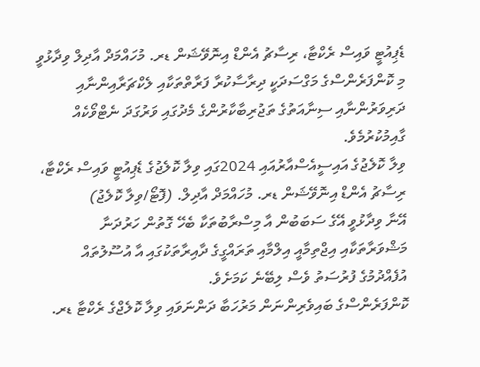ޑެޕިއުޓީ ވައިސް ރެކްޓާ، ރިސާޗު އެންޑް އިނޮވޭޝަން ޑރ. މުހައްމަދް އާދިލް ވިދާޅުވީ މި ކޮންފަރެންސްގެ މަގްސަދަކީ ދިރާސާކުރާ ފަރާތްތަކާއި ލެކްޗަރާއިންނާއި ދަރިވަރުންނާއި ސިނާއަތުގެ ތަޖުރިބާކާރުންގެ މެދުގައި ވަރުގަދަ ނެޓްވޯކެއް ގާއިމުކުރުމެވެ.
ވިލާ ކޮލެޖުގެ އައިސީއެސްއާރުއައި 2024ގައި ވިލާ ކޮލެޖުގެ ޑެޕިއުޓީ ވައިސް ރެކްޓާ، ރިސާޗު އެންޑް އިނޮވޭޝަން ޑރ. މުހައްމަދް އާދިލް. (ފޮޓޯ/ވިލާ ކޮލެޖު)
އޭނާ ވިދާޅުވީ އޭގެ ސަބަބުން އާ މިސްރާބުތަކާ ބެހޭ ގޮތުން ހަރުދަނާ މަޝްވަރާތަކާއި އިޖްތިމާއީ އިލްމާއި ތަރައްގީގެ ދާއިރާތަކުގައި އާ އުސޫލުތައް އުފެއްދުމުގެ ފުރުސަތު ވެސް ލިބޭނެ ކަމަށެވެ.
ކޮންފަރެންސްގެ ބައިވެރިންނަން މަރުހަބާ ދަންނަވައި ވިލާ ކޮލެޖްގެ ރެކްޓާ ޑރ.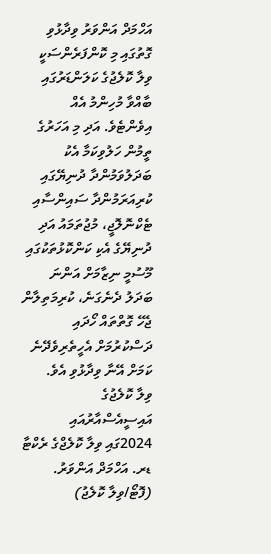އަހްމަދް އަންވަރު ވިދާޅުވި ގޮތުގައި މި ކޮންފަރެންސަކީ ވިލާ ކޮލެޖުގެ ކަލަންޑަރުގައި ބާއްވާ މުހިންމު އެއް އިވެންޓެވެ. އަދި މި އަހަރުގެ ތީމުން ހަލުވިކަމާ އެކު ބަދަލުވަމުންދާ ދުނިޔޭގައި ކުރިއަރަމުންދާ ސައިންސާއި ޓެކްނޮލޮޖީ، މުޖުތަމައު އަދި ދުނިޔޭގެ އެކި ކަންކޮޅުތަކުގައި މޫސުމީ ނިޒާމަށް އަންނަ ބަދަލު ދެނެގަނެ، ކުރިމަތިލާން ޖެހޭ ގޮތްތައް ހޯދައި ދަސްކުރުމަށް އެހީތެރިވެދޭނެ ކަމަށް އޭނާ ވިދާޅުވި އެވެ.
ވިލާ ކޮލެޖުގެ އައިސީއެސްއާރުއައި 2024ގައި ވިލާ ކޮލެޖްގެ ރެކްޓާ ޑރ. އަހްމަދް އަންވަރު. (ފޮޓޯ/ވިލާ ކޮލެޖު)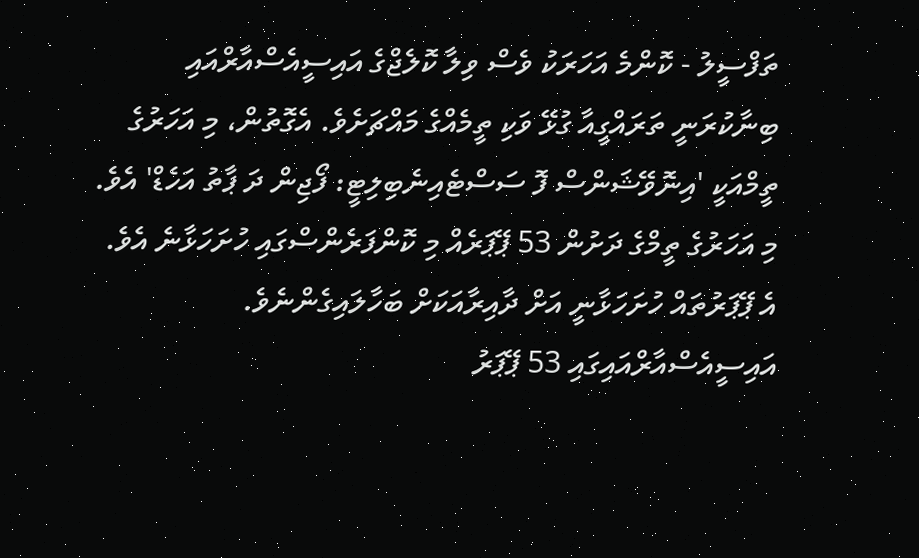ތަފްސީލު - ކޮންމެ އަހަރަކު ވެސް ވިލާ ކޮލެޖްގެ އައިސީއެސްއާރްއައި ބިނާކުރަނީ ތަރައްގީއާ ގުޅޭ ވަކި ތީމެއްގެ މައްޗަށެވެ. އެގޮތުން، މި އަހަރުގެ ތީމްއަކީ 'އިނޮވޭޝަންސް ފޮ ސަސްޓެއިނެބިލިޓީ: ފޯޖިން ދަ ޕާތު އަހެޑް' އެވެ.
މި އަހަރުގެ ތީމްގެ ދަށުން 53 ޕޭޕަރެއް މި ކޮންފަރެންސްގައި ހުށަހަޅާނެ އެވެ. އެ ޕޭޕަރުތައް ހުށަހަޅާނީ އަށް ދާއިރާއަކަށް ބަހާލައިގެންނެވެ.
އައިސީއެސްއާރްއައިގައި 53 ޕޭޕަރު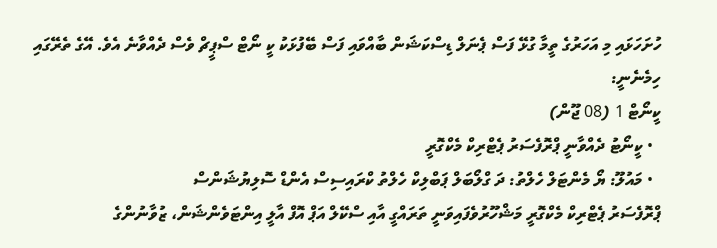ހުށަހަޅައި މި އަހަރުގެ ތީމާ ގުޅޭ ފަސް ޕެނަލް ޑިސްކަޝަން ބާއްވައި ފަސް ބޭފުޅަކު ކީ ނޯޓް ސްޕީޗް ވެސް ދެއްވާނެ އެވެ. އޭގެ ތެރޭގައި ހިމެނެނީ:
ކީނޯޓް 1 (08 ޖޫން)
  • ކީނޯޓު ދެއްވާނީ ޕްރޮފެސަރު ޕެޓްރިކް މެކްގޮރީ
  • މައުލޫ: ޔޯ މެންޓަލް ހެލްތު: ދަ ގްލޯބަލް ޕަބްލިކް ހެލްތު ކްރައިސިސް އެންޑް ސޮލިޔުޝަންސް
ޕްރޮފެސަރު ޕެޓްރިކް މެކްގޮރީ މަޝްހޫރުވެފައިވަނީ ތަރައްގީ އާއި ސްކޭލް އަޕް އޮފް އާލީ އިންޓަވެންޝަން، ޒުވާނުންގެ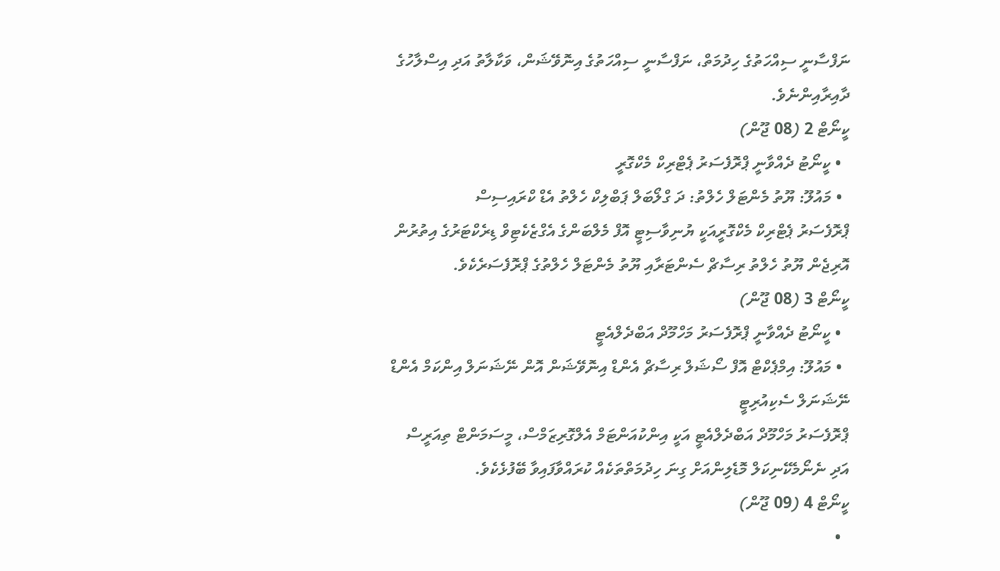ނަފްސާނީ ސިއްހަތުގެ ހިދުމަތް، ނަފްސާނީ ސިއްހަތުގެ އިނޮވޭޝަން، ވަކާލާތު އަދި އިސްލާހުގެ ދާއިރާއިންނެވެ.
ކީނޯޓް 2 (08 ޖޫން)
  • ކީނޯޓު ދެއްވާނީ ޕްރޮފެސަރު ޕެޓްރިކް މެކްގޮރީ
  • މައުލޫ: ޔޫތު މެންޓަލް ހެލްތު: ދަ ގްލޯބަލް ޕަބްލިކް ހެލްތު އެޑް ކްރައިސިސް
ޕްރޮފެސަރު ޕެޓްރިކް މެކްގޮރީއަކީ ޔުނިވާސިޓީ އޮފް މެލްބަންގެ އެގްޒެކެޓިވް ޑިރެކްޓަރުގެ އިތުރުން އޮރިޖެން ޔޫތު ހެލްތު ރިސާޗް ސެންޓަރާއި ޔޫތު މެންޓަލް ހެލްތުގެ ޕްރޮފެސަރެކެވެ.
ކީނޯޓް 3 (08 ޖޫން)
  • ކީނޯޓު ދެއްވާނީ ޕްރޮފެސަރު މަހްމޫދް އަބްދެލްއެޓީ
  • މައުލޫ: އިމްޕެކްޓް އޮފް ސޯޝަލް ރިސާޗް އެންޑް އިނޮވޭޝަން އޮން ނޭޝަނަލް އިންކަމް އެންޑް ނޭޝަނަލް ސެކިއުރިޓީ
ޕްރޮފެސަރު މަހްމޫދް އަބްދެލްއެޓީ އަކީ އިންކުއަންޓަމް އެލްގޮރިޒަމްސް، މީސަމަންޓް ތިއަރީސް އަދި ނެނޯމެކޭނިކަލް މޮޑެލިންއަށް ގިނަ ހިދުމަތްތަކެއް ކުރައްވާފައިވާ ބޭފުޅެކެވެ.
ކީނޯޓް 4 (09 ޖޫން)
  •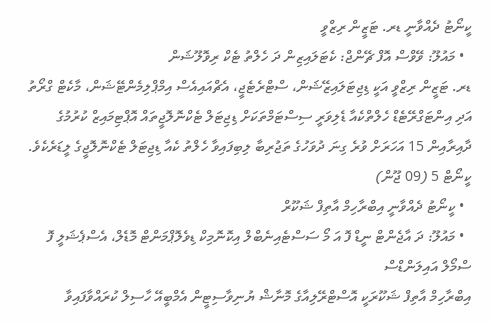ކީނޯޓު ދެއްވާނީ ޑރ. ޓަޒީން ރިޒްވީ
  • މައުލޫ: ވޭވްސް އޮފް ޗޭންޖް: ކެޓަލައިޒިން ދަ ހެލްތު ޓެކް ރިވޮލޫޝަން
ޑރ. ޓަޒީން ރިޒްވީ އަކީ ޑިޖިޓަލައިޒޭޝަން، ސްޓްރެޓެޖީ، އެޗްއައިއެސް އިމްޕްލިމެންޓޭޝަން، މާކެޓް ގްރޯތު އަދި އިންޓަގްރޭޓެޑް ހެލްތްކެއާ ޑެލިވަރީ ސިސްޓަމްތަކަށް ޑިޖިޓަލް ޓެކްނޮލޮޖީތައް އޮޕްޓިމައިޒް ކުރުމުގެ ދާއިރާއިން 15 އަހަރަށް ވުރެ ގިނަ ދުވަހުގެ ތަޖުރިބާ ލިބިފައިވާ ހެލްތު ކެއާ ޑިޖިޓަލް ޓެކްނޮލޮޖީގެ ލީޑަރެކެވެ.
ކީނޯޓް 5 (09 ޖޫން)
  • ކީނޯޓު ދެއްވާނީ އިބްރާހިމް އާތިފް ޝަކޫރް
  • މައުލޫ: ދަ އާޖެންޓް ނީޑް ފޮ އަ މޯ ސަސްޓެއިނެބްލް އިކޮނޮމިކް ޑިވެލޮޕްމަންޓް މޮޑެލް، އެސްޕެޝަލީ ފޮ ސްމޯލް އައިލަންޑްސް
އިބްރާހިމް އާތިފް ޝަކޫރަކީ އޮސްޓްރޭލިއާގެ މޮނާޝް ޔުނިވާސިޓީން އެމްބީއޭ ހާސިލް ކުރައްވާފައިވާ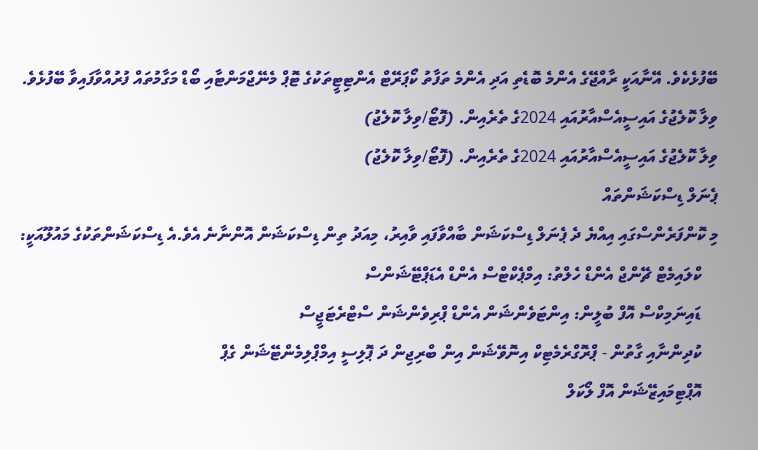ބޭފުޅެކެވެ. އޭނާއަކީ ރާއްޖޭގެ އެންމެ ބޮޑެތި އަދި އެންމެ ތަފާތު ކޯޕަރޭޓް އެންޓިޓީތަކުގެ ޓޮޕް މެނޭޖްމަންޓާއި ބޯޑް މަގާމުތައް ފުރުއްވާފައިވާ ބޭފުޅެވެ.
ވިލާ ކޮލެޖުގެ އައިސީއެސްއާރުއައި 2024ގެ ތެރެއިން. (ފޮޓޯ/ވިލާ ކޮލެޖު)
ވިލާ ކޮލެޖުގެ އައިސީއެސްއާރުއައި 2024ގެ ތެރެއިން. (ފޮޓޯ/ވިލާ ކޮލެޖު)
ޕެނަލް ޑިސްކަޝަންތައް
މި ކޮންފަރެންސްގައި އިއްޔެ ދެ ޕެނަލް ޑިސްކަޝަން ބާއްވާފައި ވާއިރު، މިއަދު ތިން ޑިސްކަޝަން އޮންނާނެ އެވެ.އެ ޑިސްކަޝަންތަކުގެ މައުލޫއަކީ:
    ކްލައިމެޓް ޗޭންޖް އެންޑް ހެލްތު: އިމްޕެކްޓްސް އެންޑް އެޑަޕްޓޭޝަންސް
    ޑައިނަމިކްސް އޮފް ބުލީން: އިންޓަވެންޝަން އެންޑް ޕްރިވެންޝަން ސްޓްރެޓަޖީސް
    ކުދިންނާއި ގާތުން - ޕްރޮގްރެމެޓިކް އިނޮވޭޝަން އިން ބްރިޖިން ދަ ޕޮލިސީ އިމްޕްލިމެންޓޭޝަން ގެޕް
    އޮޕްޓިމައިޒޭޝަން އޮފް ލޯކަލް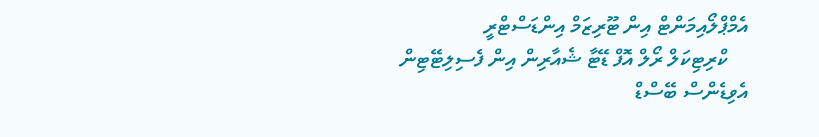އެމްޕްލޯއިމަންޓް އިން ޓޫރިޒަމް އިންޑަސްޓްރީ
    ކްރިޓިކަލް ރޯލް އޮފް ޑޭޓާ ޝެއާރިން އިން ފެސިލިޓޭޓިން އެވިޑެންސް ބޭސްޑް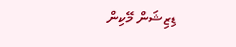ޑިޒިޝަން މޭކިން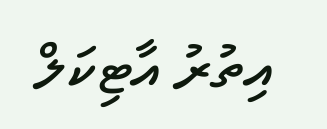އިތުރު އާޓިކަލް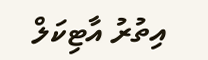އިތުރު އާޓިކަލް